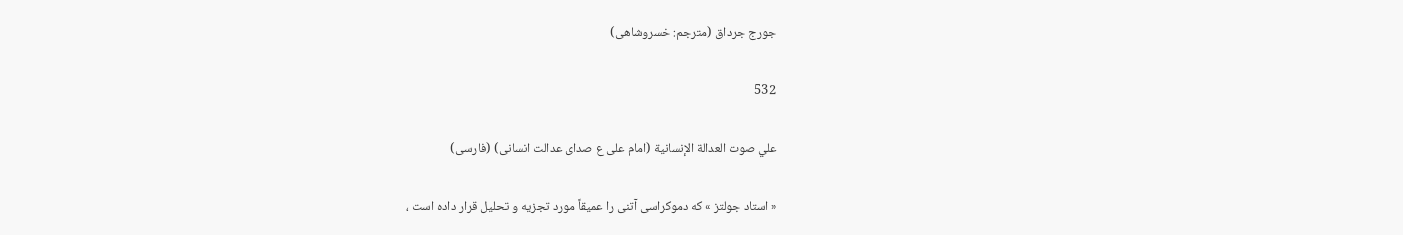جورج جرداق (مترجم: خسروشاهى)

532

علي صوت العدالة الإنسانية (امام على ع صداى عدالت انسانى) (فارسى)

« استاد جولتز » كه دموكراسى آتنى را عميقاً مورد تجزيه و تحليل قرار داده است ،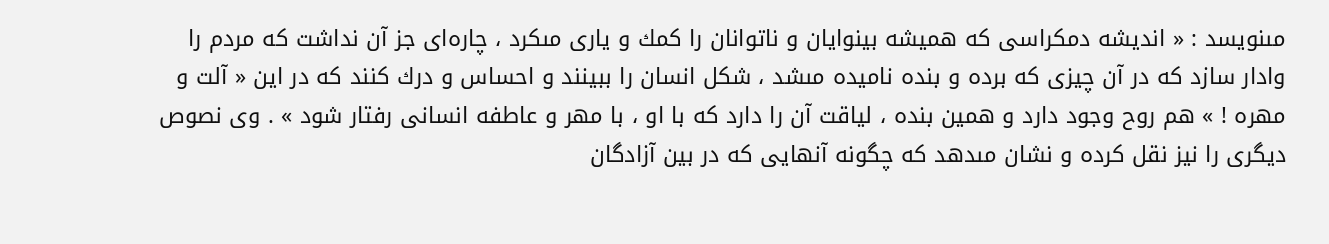مىنويسد : « انديشه دمكراسى كه هميشه بينوايان و ناتوانان را كمك و يارى مىكرد ، چاره‌اى جز آن نداشت كه مردم را وادار سازد كه در آن چيزى كه برده و بنده ناميده مىشد ، شكل انسان را ببينند و احساس و درك كنند كه در اين « آلت و مهره ! » هم روح وجود دارد و همين بنده ، لياقت آن را دارد كه با او ، با مهر و عاطفه انسانى رفتار شود » . وى نصوص ديگرى را نيز نقل كرده و نشان مىدهد كه چگونه آنهايى كه در بين آزادگان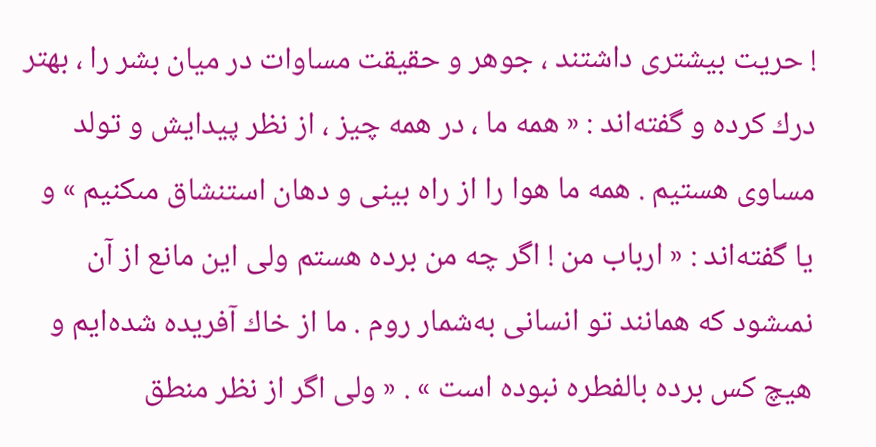! حريت بيشترى داشتند ، جوهر و حقيقت مساوات در ميان بشر را ، بهتر درك كرده و گفته‌اند : « همه ما ، در همه چيز ، از نظر پيدايش و تولد مساوى هستيم . همه ما هوا را از راه بينى و دهان استنشاق مىكنيم » و يا گفته‌اند : « ارباب من ! اگر چه من برده هستم ولى اين مانع از آن نمىشود كه همانند تو انسانى به‌شمار روم . ما از خاك آفريده شده‌ايم و هيچ كس برده بالفطره نبوده است » . « ولى اگر از نظر منطق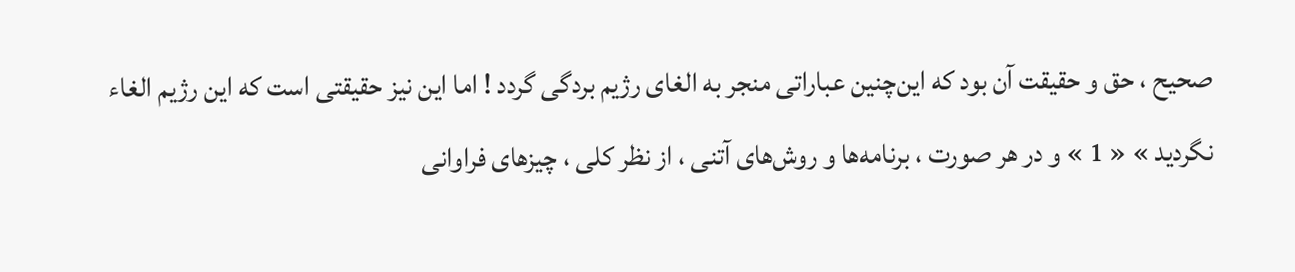صحيح ، حق و حقيقت آن بود كه اين‌چنين عباراتى منجر به الغاى رژيم بردگى گردد ! اما اين نيز حقيقتى است كه اين رژيم الغاء نگرديد » « 1 » و در هر صورت ، برنامه‌ها و روش‌هاى آتنى ، از نظر كلى ، چيزهاى فراوانى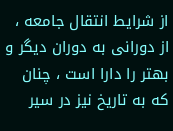از شرايط انتقال جامعه ، از دورانى به دوران ديگر و بهتر را دارا است ، چنان كه به تاريخ نيز در سير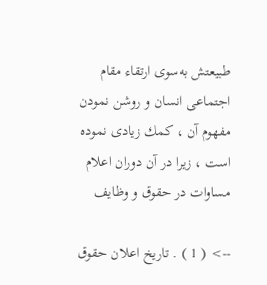طبيعتش به‌سوى ارتقاء مقام اجتماعى انسان و روشن نمودن مفهوم آن ، كمك زيادى نموده است ، زيرا در آن دوران اعلام مساوات در حقوق و وظايف

--> ( 1 ) . تاريخ اعلان حقوق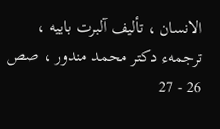الانسان ، تأليف آلبرت باييه ، ترجمهء دكتر محمد مندور ، صص 26 - 27